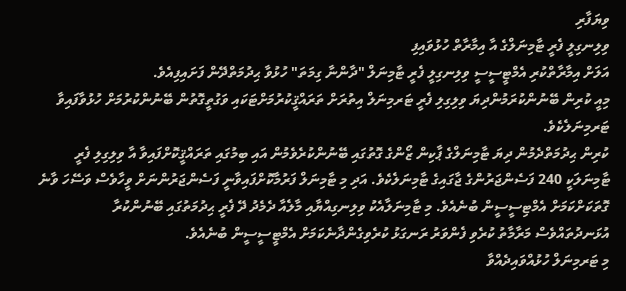ވިޔަފާރި
ވިލިނގިލީ ފެރީ ޓާމިނަލްގެ އާ އިމާރާތް ހުޅުވައިފި
އަލަށް އިމާރާތްކުރި އެމްޓީސީސީ ވިލިނގިލީ ފެރީ ޓާމިނަލް "ދާންނާ ގިމަތަ" ހުޅުވާ ޙިދުމަތްދޭން ފަށައިފިއެވެ.
މިއީ ކުރިން ބޭނުންކުރަމުންދިޔަ ވިލިގިލި ފެރީ ޓަރމިނަލް އިތުރަށް ތަރައްޤީކުރުމަށްޓަކައި ވަގުތީގޮތުން ބޭނުންކުރުމަށް ހުޅުވާފައިވާ ޓަރމިނަލެކެވެ.
ކުރިން ޙިދުމަތްދެމުން ދިޔަ ޓާމިނަލްގެ ޕާކިން ޒޯންގެ ގޮތުގައި ބޭނުންކުރެވެމުން އައި ބިމުގައި ތަރައްޤީކޮށްފައިވާ އާ ވިލިގިލި ފެރީ ޓާމިނަލަކީ 240 ފަސެންޖަރުންގެ ޖާގައިގެ ޓާމިނަލެކެވެ. އަދި މި ޓާމިނަލް ފަރުމާކޮށްފައިވާނީ ފަސެންޖަރުންނަށް ވީހާވެސް ވަސޭހަ ވާނެ ގޮތަކަށްކަމަށް އެމްޓިސީސީން ބުނެއެވެ. މި ޓާމިނަލާއެކު ވިލިނގިއްޔާއި މާލެއާ ދެމެދު ދޭ ފެރީ ޙިދުމަތުގައި ބޭނުންކުރާ އުޅަނދުތައްވެސް މަރާމާތު ކުރެވި ފެންވަރު ރަނގަޅު ކުރެވިގެންދާނެކަމަށް އެމްޓީސީސީން ބުނެއެވެ.
މި ޓަރމިނަލް ހުޅުއްވައިދެއްވާ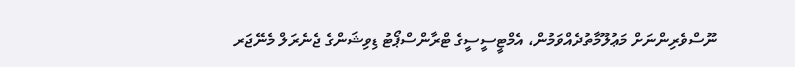ނޫސްވެރިންނަށް މަޢުލޫމާތުދެއްވަމުން، އެމްޓީސީސީގެ ޓްރާންސްޕޯޓު ޑިވިޝަންގެ ޖެނެރަލް މެނޭޖަރ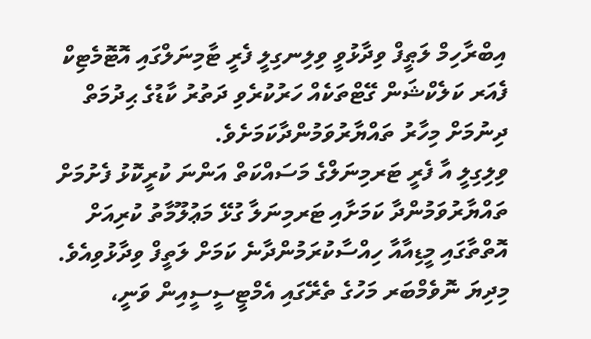އިބްރާހިމް ލަޠީފް ވިދާޅުވީ ވިލިނގިލީ ފެރީ ޓާމިނަލްގައި އޮޓޮމެޓިކް ފެއަރ ކަލެކްޝަން ގޭޓްތަކެއް ހަރުކުރެވި ދަތުރު ކާޑުގެ ޙިދުމަތް ދިނުމަށް މިހާރު ތައްޔާރުވަމުންދާކަމަށެވެ.
ވިލިގިލީ އާ ފެރީ ޓަރމިނަލްގެ މަސައްކަތް އަންނަ ކުރީކޮޅު ފެށުމަށް ތައްޔާރުވަމުންދާ ކަމަށާއި ޓަރމިނަލާ ގުޅޭ މަޢުލޫމާތު ކުރިއަށް އޮތްތާގައި މީޑިއާއާ ހިއްސާކުރަމުންދާނެ ކަމަށް ލަތީފް ވިދާޅުވިއެވެ.
މިދިޔަ ނޮވެމްބަރ މަހުގެ ތެރޭގައި އެމްޓީސީސީއިން ވަނީ،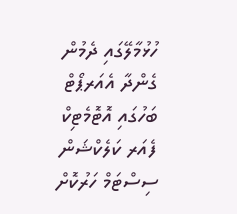ހުޅުމާލޭގައި ދެމުން ގެންދާ އެއަރޕޯޓް ބަހުގައި އޮޓޮމެޓިކް ފެއަރ ކަލެކްޝަން ސިސްޓަމް ހަރުކޮށް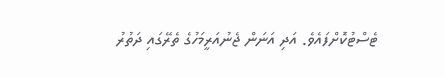ޓެސްޓުކޮށްފައެވެ. އަދި އަނަން ޖެނުއަރީމަހުގެ ތެރޭގައި ދަތުރު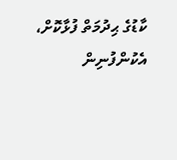ކާޑުގެ ޙިދުމަތް ފުޅާކޮށް، އެކުންފުނިން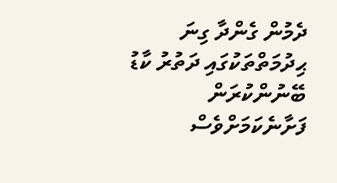ދެމުން ގެންދާ ގިނަ ޙިދުމަތްތަކުގައި ދަތުރު ކާޑު ބޭނުންކުރަން ފަށާނެކަމަށްވެސް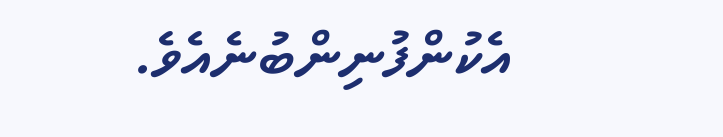އެކުންފުނިންބުނެއެވެ.